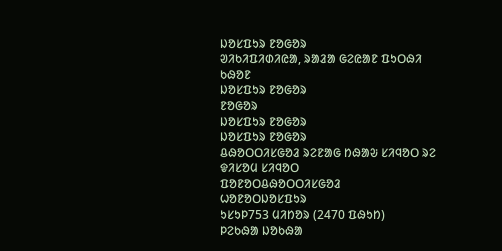ᱡᱚᱥᱯᱩᱨ ᱱᱚᱜᱚᱨ
ᱣᱤᱠᱤᱯᱤᱰᱤᱭᱟ, ᱨᱟᱲᱟ ᱜᱮᱭᱟᱱ ᱯᱩᱛᱷᱤ ᱠᱷᱚᱱ
ᱡᱚᱥᱯᱩᱨ ᱱᱚᱜᱚᱨ
ᱱᱚᱜᱚᱨ
ᱡᱚᱥᱯᱩᱨ ᱱᱚᱜᱚᱨ
ᱡᱚᱥᱯᱩᱨ ᱱᱚᱜᱚᱨ
ᱪᱷᱚᱛᱛᱤᱥᱜᱚᱲ ᱨᱮᱱᱟᱜ ᱴᱷᱟᱶ ᱥᱤᱧᱚᱛ ᱨᱮ
ᱫᱤᱥᱚᱢ ᱥᱤᱧᱚᱛ
ᱯᱚᱱᱚᱛᱪᱷᱚᱛᱛᱤᱥᱜᱚᱲ
ᱦᱚᱱᱚᱛᱡᱚᱥᱯᱩᱨ
ᱩᱥᱩᱞ753 ᱢᱤᱴᱚᱨ (2470 ᱯᱷᱩᱴ)
ᱞᱮᱠᱷᱟ ᱡᱚᱠᱷᱟ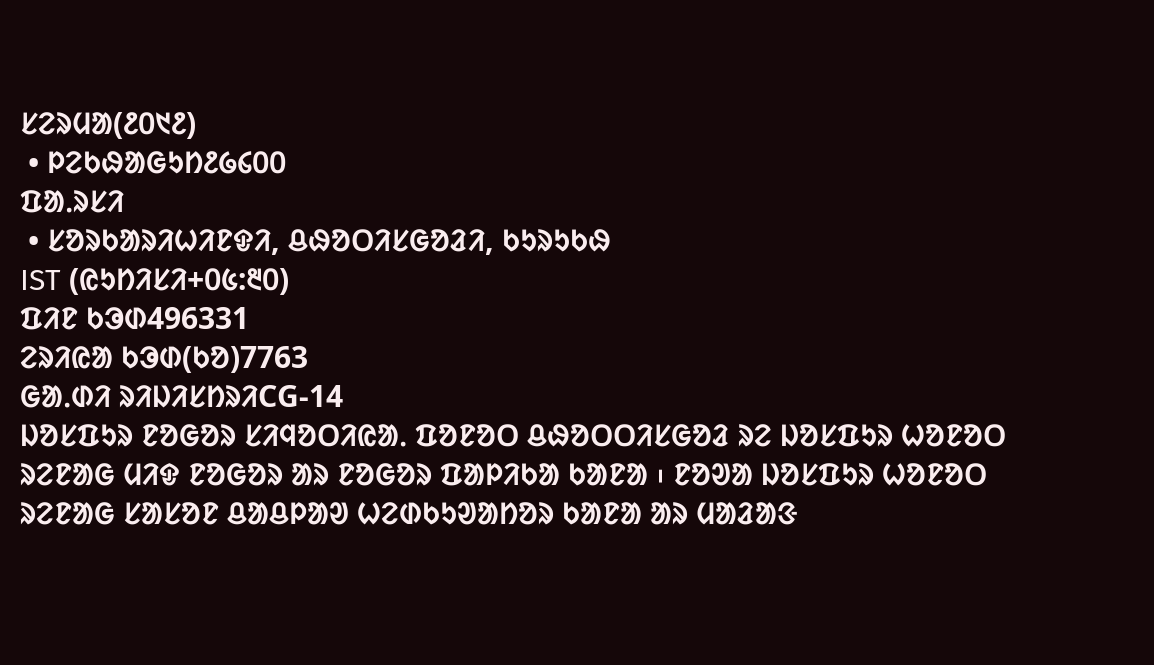ᱥᱮᱨᱢᱟ(᱒᱐᱑᱒)
 • ᱞᱮᱠᱷᱟᱜᱩᱴ᱒᱙᱔᱐᱐
ᱯᱟᱹᱨᱥᱤ
 • ᱥᱚᱨᱠᱟᱨᱤᱦᱤᱱᱫᱤ, ᱪᱷᱚᱛᱤᱥᱜᱚᱲᱤ, ᱠᱩᱨᱩᱠᱷ
IST (ᱭᱩᱴᱤᱥᱤ+᱐᱕:᱓᱐)
ᱯᱤᱱ ᱠᱳᱰ496331
ᱮᱨᱤᱭᱟ ᱠᱳᱰ(ᱠᱚ)7763
ᱜᱟᱹᱰᱤ ᱨᱤᱡᱤᱥᱴᱨᱤCG-14
ᱡᱚᱥᱯᱩᱨ ᱱᱚᱜᱚᱨ ᱥᱤᱧᱚᱛᱤᱭᱟᱹ ᱯᱚᱱᱚᱛ ᱪᱷᱚᱛᱛᱤᱥᱜᱚᱲ ᱨᱮ ᱡᱚᱥᱯᱩᱨ ᱦᱚᱱᱚᱛ ᱨᱮᱱᱟᱜ ᱢᱤᱫ ᱱᱚᱜᱚᱨ ᱟᱨ ᱱᱚᱜᱚᱨ ᱯᱟᱞᱤᱠᱟ ᱠᱟᱱᱟ ᱾ ᱱᱚᱣᱟ ᱡᱚᱥᱯᱩᱨ ᱦᱚᱱᱚᱛ ᱨᱮᱱᱟᱜ ᱥᱟᱥᱚᱱ ᱪᱟᱪᱞᱟᱣ ᱦᱮᱰᱠᱩᱣᱟᱴᱚᱨ ᱠᱟᱱᱟ ᱟᱨ ᱢᱟᱲᱟᱝ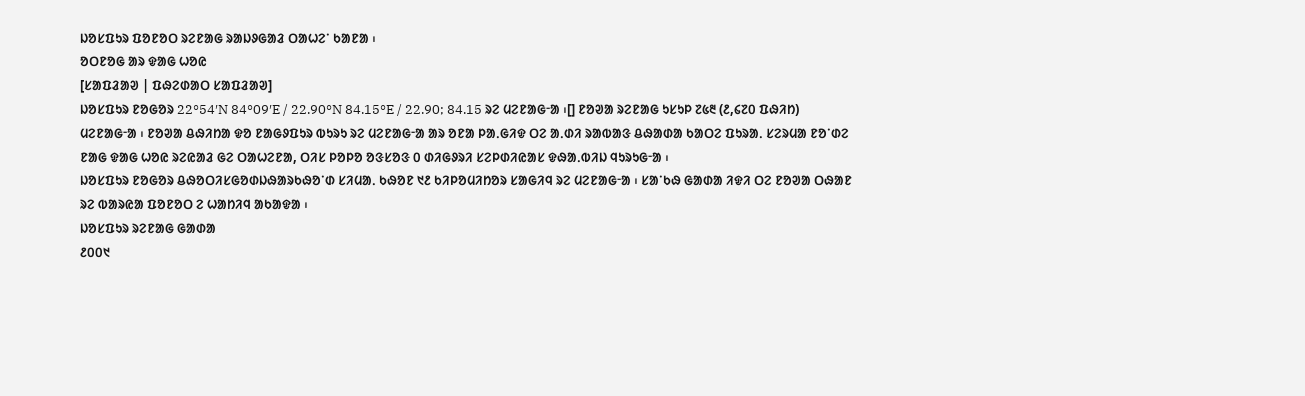ᱡᱚᱥᱯᱩᱨ ᱯᱚᱱᱚᱛ ᱨᱮᱱᱟᱜ ᱨᱟᱡᱽᱜᱟᱲ ᱛᱟᱦᱮᱸ ᱠᱟᱱᱟ ᱾
ᱚᱛᱱᱚᱜ ᱟᱨ ᱫᱟᱜ ᱦᱚᱭ
[ᱥᱟᱯᱲᱟᱣ | ᱯᱷᱮᱰᱟᱛ ᱥᱟᱯᱲᱟᱣ]
ᱡᱚᱥᱯᱩᱨ ᱱᱚᱜᱚᱨ 22°54′N 84°09′E / 22.90°N 84.15°E / 22.90; 84.15 ᱨᱮ ᱢᱮᱱᱟᱜᱼᱟ ᱾[] ᱱᱚᱣᱟ ᱨᱮᱱᱟᱜ ᱩᱥᱩᱞ ᱗᱕᱓ (᱒,᱔᱗᱐ ᱯᱷᱤᱴ) ᱢᱮᱱᱟᱜᱼᱟ ᱾ ᱱᱚᱣᱟ ᱪᱷᱤᱴᱟ ᱫᱚ ᱱᱟᱜᱽᱯᱩᱨ ᱵᱩᱨᱩ ᱨᱮ ᱢᱮᱱᱟᱜᱼᱟ ᱟᱨ ᱚᱱᱟ ᱞᱟᱹᱜᱤᱫ ᱛᱮ ᱟᱹᱰᱤ ᱨᱟᱵᱟᱝ ᱪᱷᱟᱰᱟ ᱠᱟᱛᱮ ᱯᱩᱨᱟᱹ ᱥᱮᱨᱢᱟ ᱱᱚᱸᱰᱮ ᱱᱟᱜ ᱫᱟᱜ ᱦᱚᱭ ᱨᱮᱭᱟᱲ ᱜᱮ ᱛᱟᱦᱮᱱᱟ, ᱛᱤᱥ ᱞᱚᱞᱚ ᱚᱝᱥᱚᱝ ᱐ ᱰᱤᱜᱽᱨᱤ ᱥᱮᱞᱰᱤᱭᱟᱥ ᱫᱷᱟᱹᱵᱤᱡ ᱧᱩᱨᱩᱜᱼᱟ ᱾
ᱡᱚᱥᱯᱩᱨ ᱱᱚᱜᱚᱨ ᱪᱷᱚᱛᱤᱥᱜᱚᱰᱡᱷᱟᱨᱠᱷᱚᱸᱰ ᱥᱤᱢᱟᱹ ᱠᱷᱚᱱ ᱑᱒ ᱠᱤᱞᱚᱢᱤᱴᱚᱨ ᱥᱟᱜᱤᱧ ᱨᱮ ᱢᱮᱱᱟᱜᱼᱟ ᱾ ᱥᱟᱸᱠᱷ ᱜᱟᱰᱟ ᱤᱫᱤ ᱛᱮ ᱱᱚᱣᱟ ᱛᱷᱟᱱ ᱨᱮ ᱵᱟᱨᱭᱟ ᱯᱚᱱᱚᱛ ᱮ ᱦᱟᱴᱤᱧ ᱟᱠᱟᱫᱟ ᱾
ᱡᱚᱥᱯᱩᱨ ᱨᱮᱱᱟᱜ ᱜᱟᱰᱟ
᱒᱐᱐᱑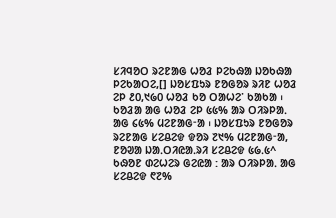ᱥᱤᱧᱚᱛ ᱨᱮᱱᱟᱜ ᱦᱚᱲ ᱞᱮᱠᱷᱟ ᱡᱚᱠᱷᱟ ᱞᱮᱠᱟᱛᱮ,[] ᱡᱚᱥᱯᱩᱨ ᱱᱚᱜᱚᱨ ᱨᱤᱱ ᱦᱚᱲ ᱮᱞ ᱒᱐,᱑᱙᱐ ᱦᱚᱲ ᱠᱚ ᱛᱟᱦᱮᱸ ᱠᱟᱠᱟ ᱾ ᱠᱚᱲᱟ ᱟᱜ ᱦᱚᱲ ᱮᱞ ᱕᱕% ᱟᱨ ᱛᱤᱨᱞᱟᱹ ᱟᱜ ᱔᱕% ᱢᱮᱱᱟᱜᱼᱟ ᱾ ᱡᱚᱥᱯᱩᱨ ᱱᱚᱜᱚᱨ ᱨᱮᱱᱟᱜ ᱥᱮᱪᱮᱫ ᱫᱚᱨ ᱗᱑% ᱢᱮᱱᱟᱜᱼᱟ, ᱱᱚᱣᱟ ᱡᱟᱹᱛᱤᱭᱟᱹᱨᱤ ᱥᱮᱪᱮᱫ ᱕᱙ᱹ᱕^ ᱠᱷᱚᱱ ᱰᱮᱦᱮᱨ ᱜᱮᱭᱟ : ᱟᱨ ᱛᱤᱨᱞᱟᱹ ᱟᱜ ᱥᱮᱪᱮᱫ ᱖᱗%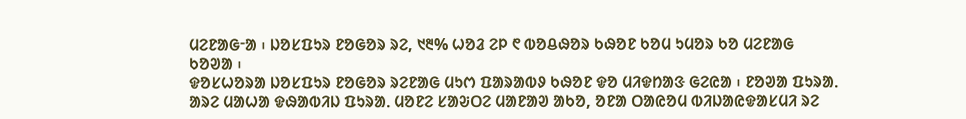ᱢᱮᱱᱟᱜᱼᱟ ᱾ ᱡᱚᱥᱯᱩᱨ ᱱᱚᱜᱚᱨ ᱨᱮ, ᱑᱓% ᱦᱚᱲ ᱮᱞ ᱖ ᱵᱚᱪᱷᱚᱨ ᱠᱷᱚᱱ ᱠᱚᱢ ᱩᱢᱚᱨ ᱠᱚ ᱢᱮᱱᱟᱜ ᱠᱚᱣᱟ ᱾
ᱫᱚᱥᱦᱚᱨᱟ ᱡᱚᱥᱯᱩᱨ ᱱᱚᱜᱚᱨ ᱨᱮᱱᱟᱜ ᱢᱩᱬ ᱯᱟᱨᱟᱵᱽ ᱠᱷᱚᱱ ᱫᱚ ᱢᱤᱫᱴᱟᱝ ᱜᱮᱭᱟ ᱾ ᱱᱚᱣᱟ ᱯᱩᱨᱟᱹ ᱟᱨᱮ ᱢᱟᱦᱟ ᱫᱷᱟᱵᱤᱡ ᱯᱩᱨᱟᱹ ᱢᱚᱱᱮ ᱥᱟᱶᱛᱮ ᱢᱟᱱᱟᱣ ᱟᱠᱚ, ᱚᱱᱟ ᱛᱟᱭᱚᱢ ᱵᱤᱡᱟᱭᱫᱟᱥᱢᱤ ᱨᱮ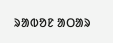ᱨᱟᱵᱚᱱ ᱟᱛᱟᱨ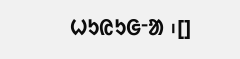ᱦᱩᱭᱩᱜᱼᱟ ᱾[]